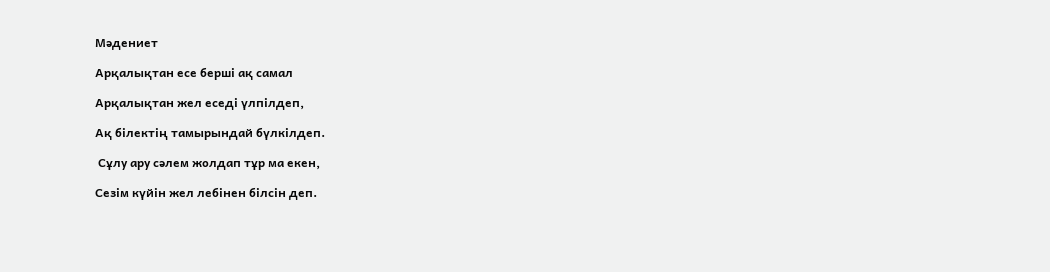Мәдениет

Арқалықтан есе берші ақ самал

Арқалықтан жел еседі үлпілдеп,

Ақ білектің тамырындай бүлкілдеп.

 Сұлу ару сәлем жолдап тұр ма екен,

Сезім күйін жел лебінен білсін деп.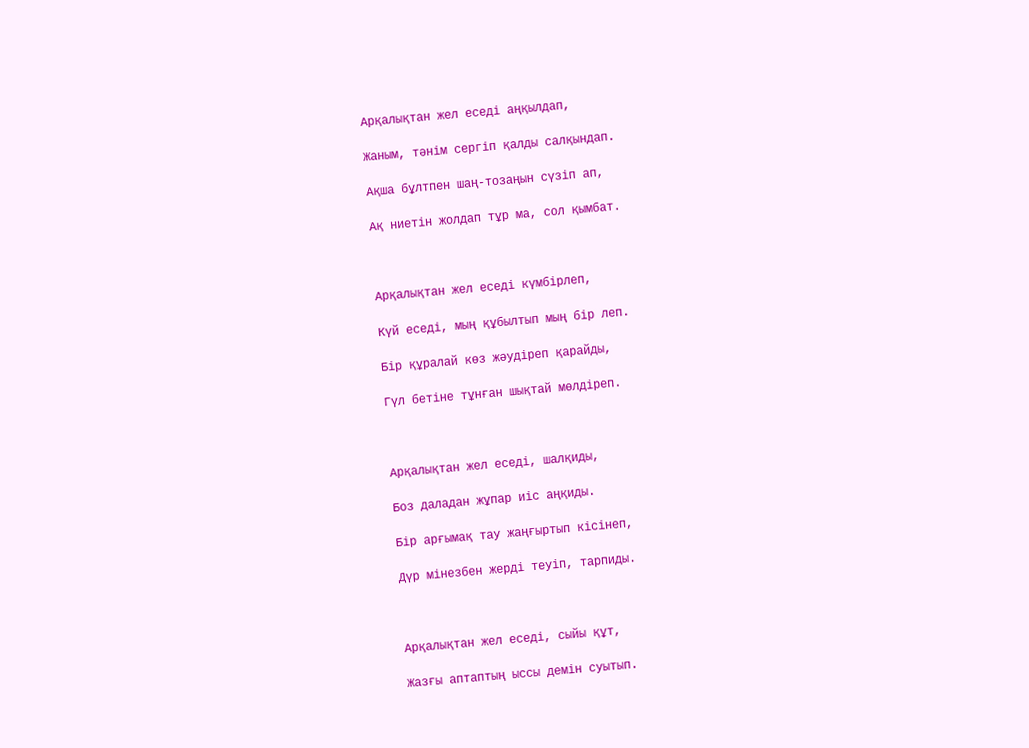Арқалықтан жел еседі аңқылдап,

Жаным, тәнім сергіп қалды салқындап.

Ақша бұлтпен шаң-тозаңын сүзіп ап,

Ақ ниетін жолдап тұр ма, сол қымбат.



Арқалықтан жел еседі күмбірлеп,

Күй еседі, мың құбылтып мың бір леп.

Бір құралай көз жәудіреп қарайды,

Гүл бетіне тұнған шықтай мөлдіреп.



Арқалықтан жел еседі, шалқиды,

Боз даладан жұпар иіс аңқиды.

Бір арғымақ тау жаңғыртып кісінеп,

Дүр мінезбен жерді теуіп, тарпиды.



Арқалықтан жел еседі, сыйы құт,

Жазғы аптаптың ыссы демін суытып.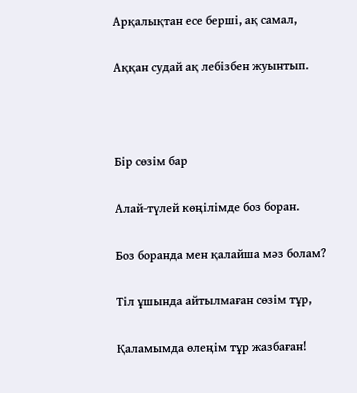Арқалықтан есе берші, ақ самал,

Аққан судай ақ лебізбен жуынтып.



Бір сөзім бар

Алай-түлей көңілімде боз боран.

Боз боранда мен қалайша мәз болам?

Тіл ұшында айтылмаған сөзім тұр,

Қаламымда өлеңім тұр жазбаған!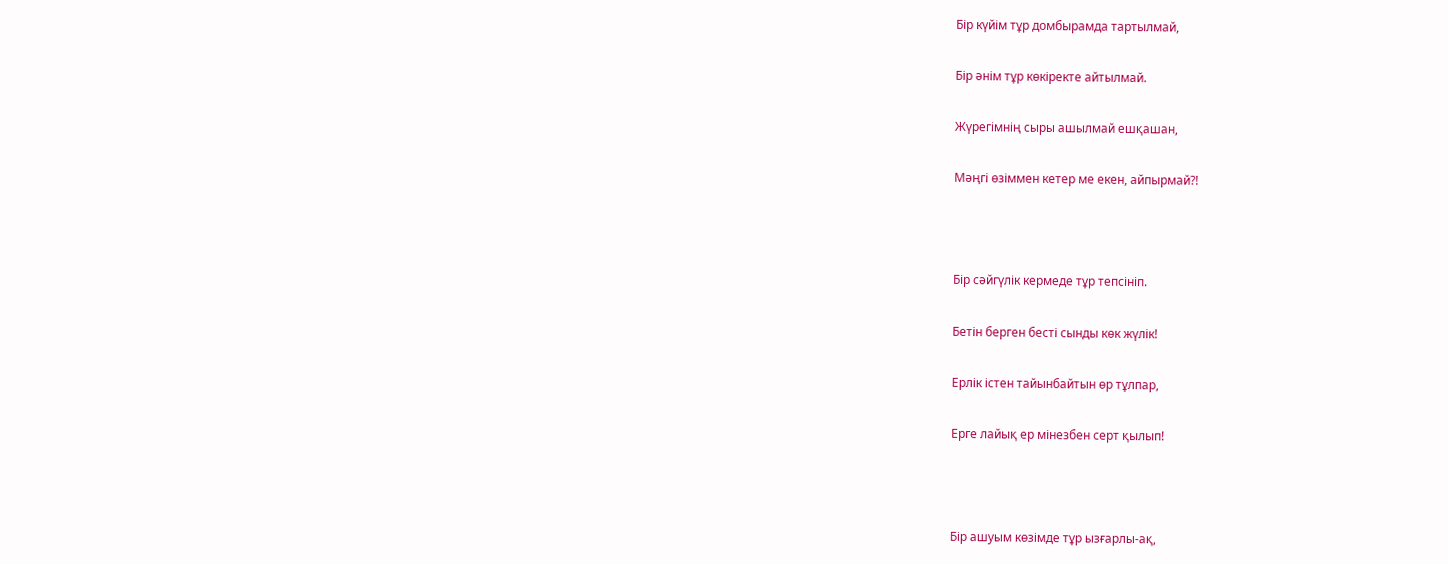Бір күйім тұр домбырамда тартылмай,

Бір әнім тұр көкіректе айтылмай.

Жүрегімнің сыры ашылмай ешқашан,

Мәңгі өзіммен кетер ме екен, айпырмай?!



Бір сәйгүлік кермеде тұр тепсініп.

Бетін берген бесті сынды көк жүлік!

Ерлік істен тайынбайтын өр тұлпар,

Ерге лайық ер мінезбен серт қылып!



Бір ашуым көзімде тұр ызғарлы-ақ,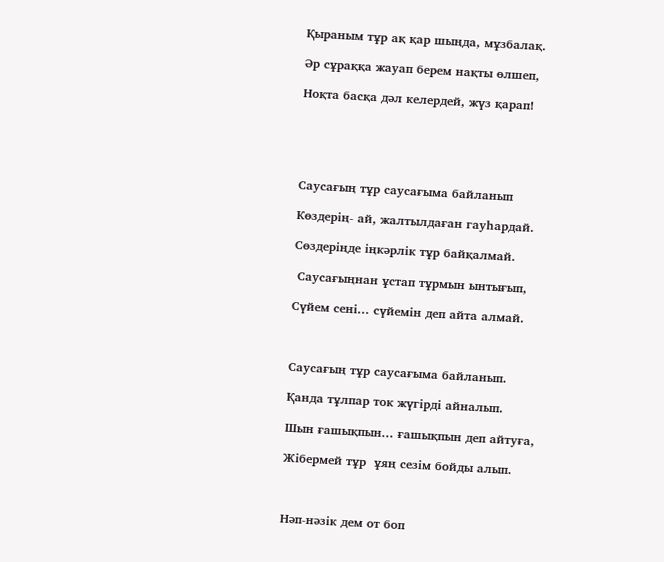Қыраным тұр ақ қар шыңда, мұзбалақ.

Әр сұраққа жауап берем нақты өлшеп,

Ноқта басқа дәл келердей, жүз қарап!





Саусағың тұр саусағыма байланып

Көздерің- ай, жалтылдаған гауһардай.

Сөздеріңде іңкәрлік тұр байқалмай.

 Саусағыңнан ұстап тұрмын ынтығып,

Сүйем сені... сүйемін деп айта алмай.



Саусағың тұр саусағыма байланып.

Қанда тұлпар ток жүгірді айналып.

Шын ғашықпын... ғашықпын деп айтуға,

Жібермей тұр  ұяң сезім бойды алып.



Нәп-нәзік дем от боп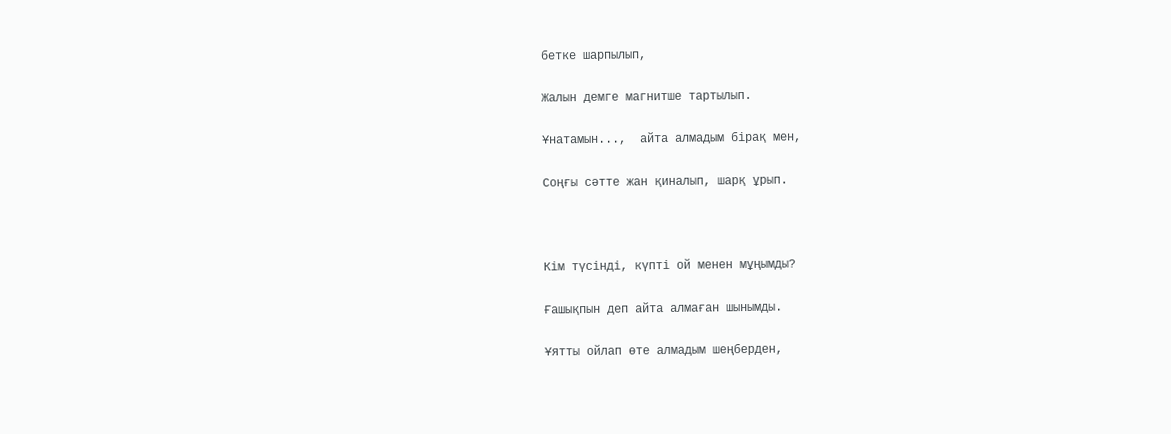бетке шарпылып,

Жалын демге магнитше тартылып.

Ұнатамын...,  айта алмадым бірақ мен,

Соңғы сәтте жан қиналып, шарқ ұрып.



Кім түсінді, күпті ой менен мұңымды?

Ғашықпын деп айта алмаған шынымды.

Ұятты ойлап өте алмадым шеңберден,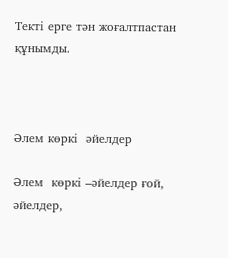Текті ерге тән жоғалтпастан құнымды.



Әлем көркі  әйелдер

Әлем  көркі –әйелдер ғой, әйелдер,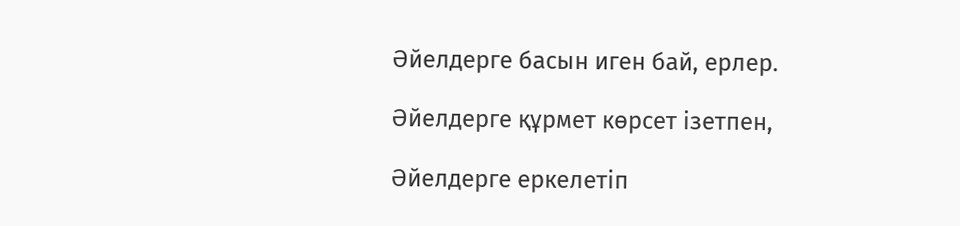Әйелдерге басын иген бай, ерлер.

Әйелдерге құрмет көрсет ізетпен,

Әйелдерге еркелетіп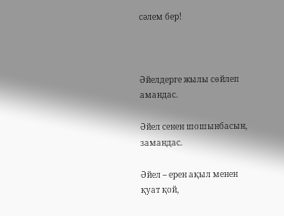сәлем бер!



Әйелдерге жылы сөйлеп амандас.

Әйел сенен шошынбасын, замандас.

Әйел – ерен ақыл менен қуат қой,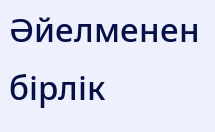Әйелменен бірлік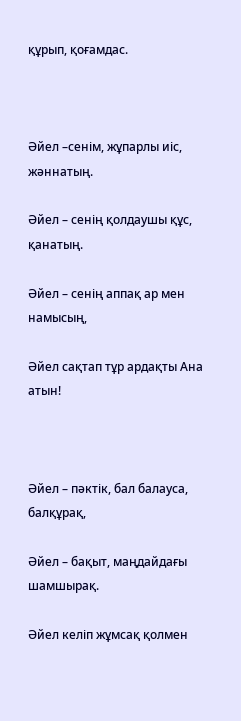құрып, қоғамдас.



Әйел –сенім, жұпарлы иіс, жәннатың.

Әйел – сенің қолдаушы құс, қанатың.

Әйел – сенің аппақ ар мен намысың,

Әйел сақтап тұр ардақты Ана атын!



Әйел – пәктік, бал балауса, балқұрақ,

Әйел – бақыт, маңдайдағы шамшырақ.

Әйел келіп жұмсақ қолмен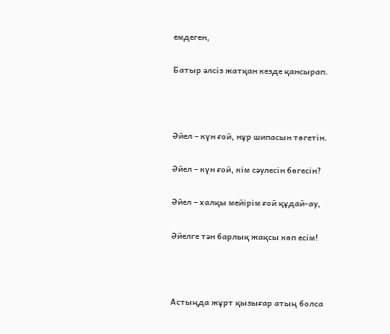емдеген,

Батыр әлсіз жатқан кезде қансырап.



Әйел – күн ғой, нұр шипасын төгетін.

Әйел – күн ғой, кім сәулесін бөгесін?

Әйел – халқы мейірім ғой құдай-ау,

Әйелге тән барлық жақсы көп есім!



Астыңда жұрт қызығар атың болса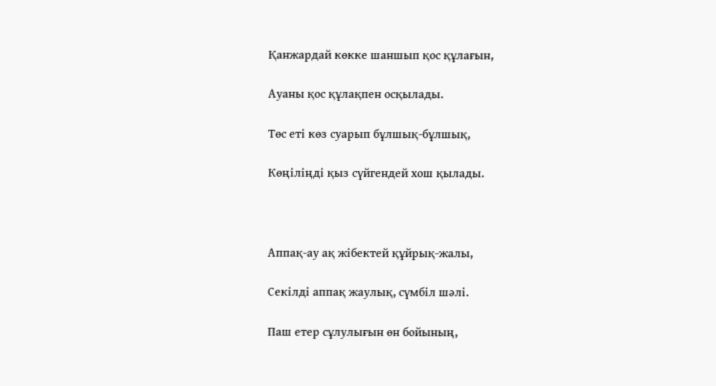Қанжардай көкке шаншып қос құлағын,

Ауаны қос құлақпен осқылады.

Төс еті көз суарып бұлшық-бұлшық,

Көңіліңді қыз сүйгендей хош қылады.



Аппақ-ау ақ жібектей құйрық-жалы,

Секілді аппақ жаулық, сүмбіл шәлі.

Паш етер сұлулығын өн бойының,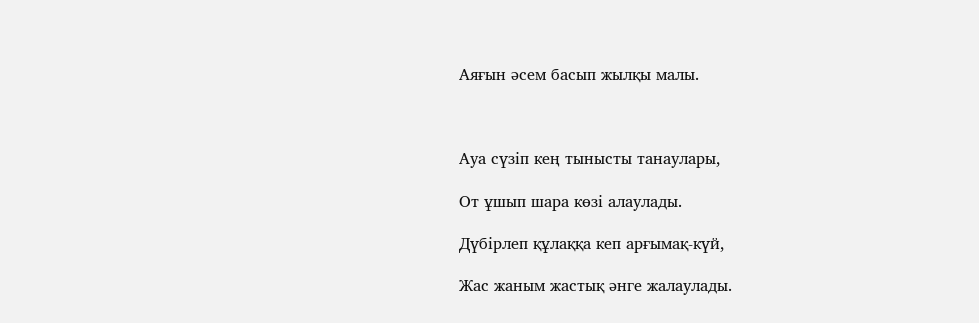Аяғын әсем басып жылқы малы.



Ауа сүзіп кең тынысты танаулары,

От ұшып шара көзі алаулады.

Дүбірлеп құлаққа кеп арғымақ-күй,

Жас жаным жастық әнге жалаулады.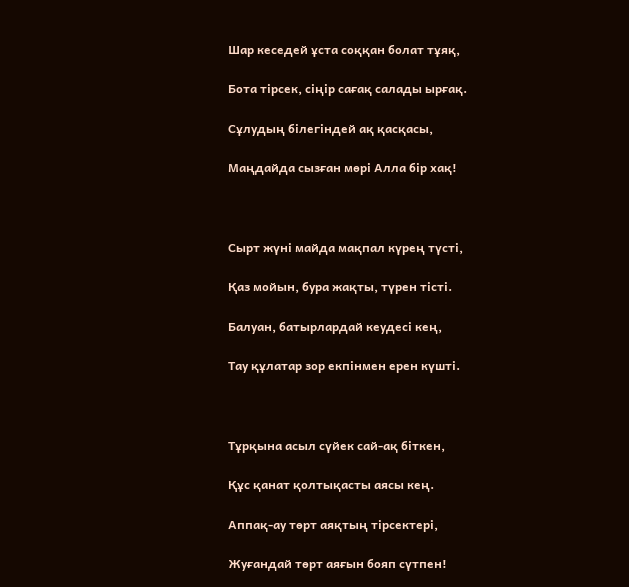Шар кеседей ұста соққан болат тұяқ,

Бота тірсек, сіңір сағақ салады ырғақ.

Сұлудың білегіндей ақ қасқасы,

Маңдайда сызған мөрі Алла бір хақ!



Сырт жүні майда мақпал күрең түсті,

Қаз мойын, бура жақты, түрен тісті.

Балуан, батырлардай кеудесі кең,

Тау құлатар зор екпінмен ерен күшті.



Тұрқына асыл сүйек сай-ақ біткен,

Құс қанат қолтықасты аясы кең.

Аппақ-ау төрт аяқтың тірсектері,

Жуғандай төрт аяғын бояп сүтпен!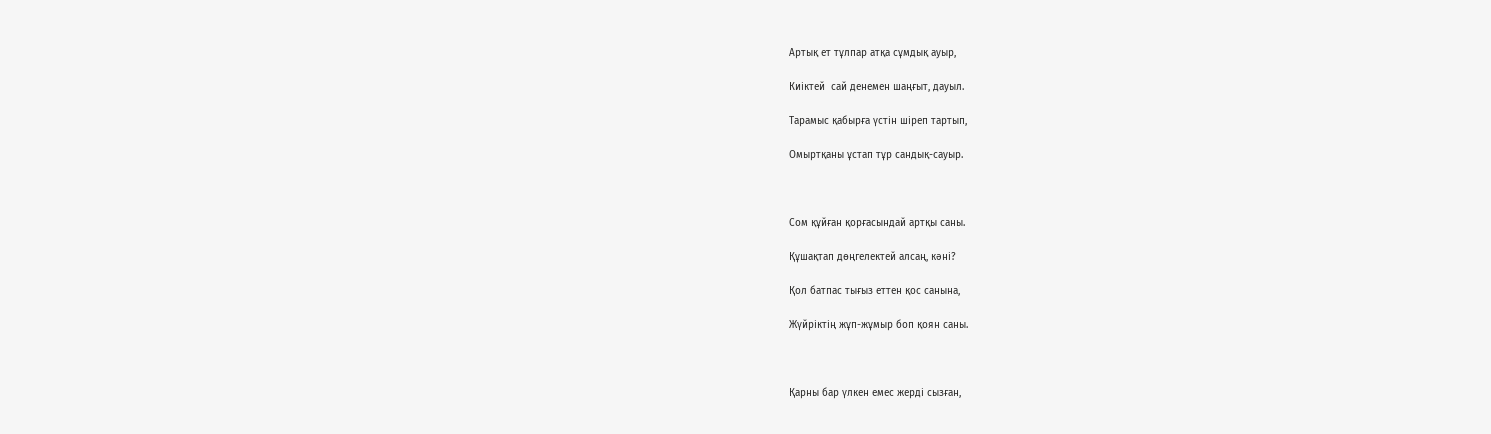Артық ет тұлпар атқа сұмдық ауыр,

Киіктей  сай денемен шаңғыт, дауыл.

Тарамыс қабырға үстін шіреп тартып,

Омыртқаны ұстап тұр сандық-сауыр.



Сом құйған қорғасындай артқы саны.

Құшақтап дөңгелектей алсаң, кәні?

Қол батпас тығыз еттен қос санына,

Жүйріктің жұп-жұмыр боп қоян саны.



Қарны бар үлкен емес жерді сызған,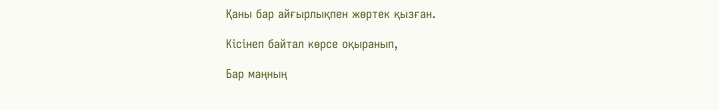Қаны бар айғырлықпен жөртек қызған.

Кісінеп байтал көрсе оқыранып,

Бар маңның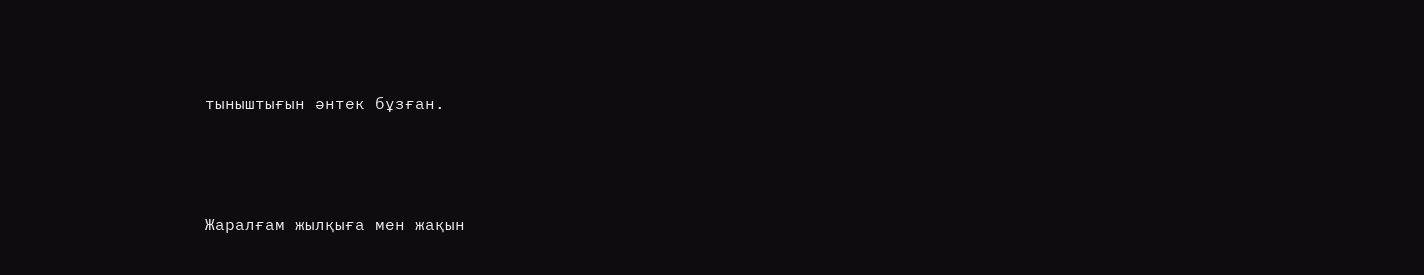тыныштығын әнтек бұзған.



Жаралғам жылқыға мен жақын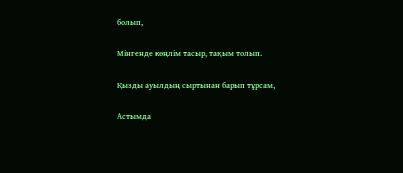болып,

Мінгенде көңлім тасыр, тақым толып.

Қызды ауылдың сыртынан барып тұрсам,

Астымда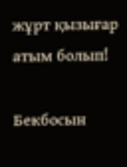жұрт қызығар атым болып!

Бекбосын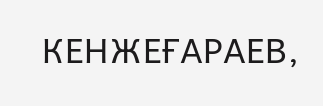КЕНЖЕҒАРАЕВ,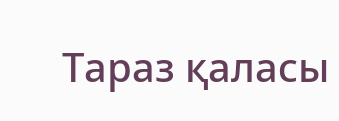Тараз қаласы